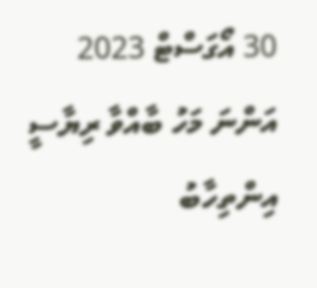30 އޯގަސްޓް 2023
އަންނަ މަހު ބާއްވާ ރިޔާސީ އިންތިހާބު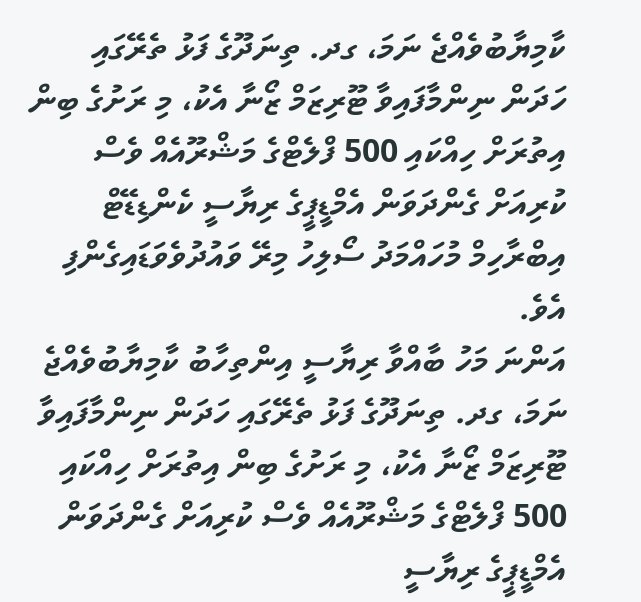ކާމިޔާބުވެއްޖެ ނަމަ، ގދ. ތިނަދޫގެ ފަޅު ތެރޭގައި ހަދަން ނިންމާފައިވާ ޓޫރިޒަމް ޒޯނާ އެކު، މި ރަށުގެ ބިން އިތުރަށް ހިއްކައި 500 ފްލެޓްގެ މަޝްރޫއެއް ވެސް ކުރިއަށް ގެންދަވަން އެމްޑީޕީގެ ރިޔާސީ ކެންޑިޑޭޓް އިބްރާހިމް މުހައްމަދު ސޯލިހު މިރޭ ވައުދުވެވަޑައިގެންފި އެވެ.
އަންނަ މަހު ބާއްވާ ރިޔާސީ އިންތިހާބު ކާމިޔާބުވެއްޖެ ނަމަ، ގދ. ތިނަދޫގެ ފަޅު ތެރޭގައި ހަދަން ނިންމާފައިވާ ޓޫރިޒަމް ޒޯނާ އެކު، މި ރަށުގެ ބިން އިތުރަށް ހިއްކައި 500 ފްލެޓްގެ މަޝްރޫއެއް ވެސް ކުރިއަށް ގެންދަވަން އެމްޑީޕީގެ ރިޔާސީ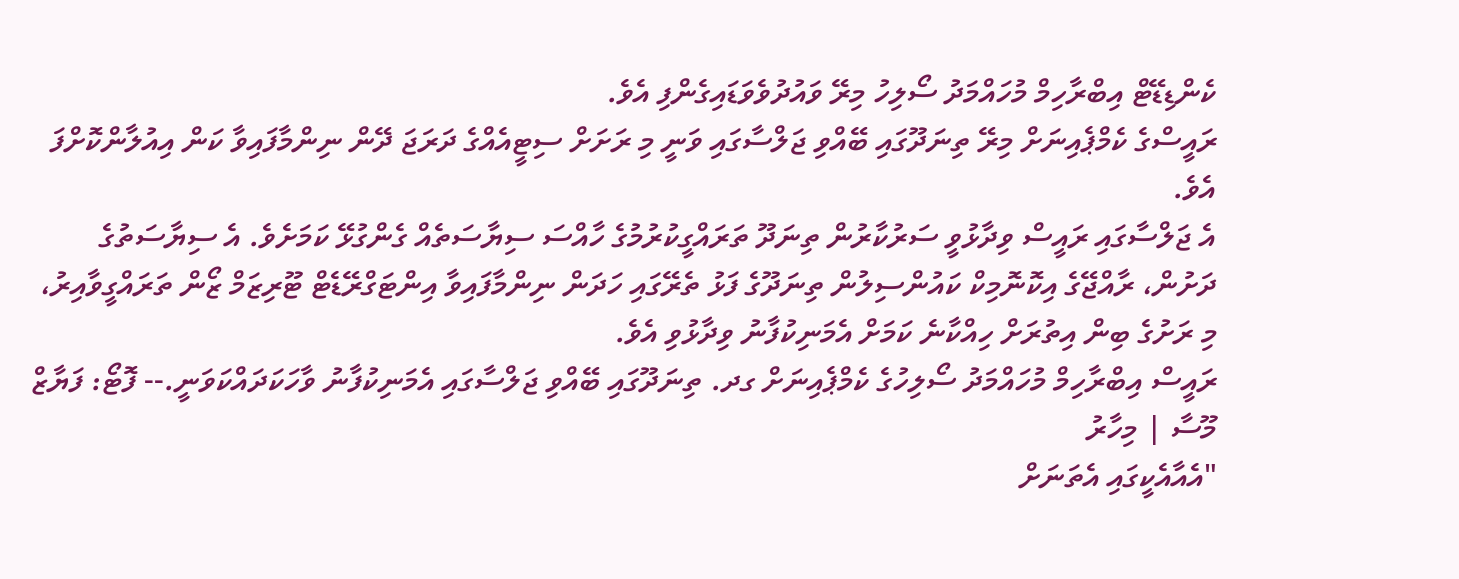ކެންޑިޑޭޓް އިބްރާހިމް މުހައްމަދު ސޯލިހު މިރޭ ވައުދުވެވަޑައިގެންފި އެވެ.
ރައީސްގެ ކެމްޕެއިނަށް މިރޭ ތިނަދޫގައި ބޭއްވި ޖަލްސާގައި ވަނީ މި ރަށަށް ސިޓީއެއްގެ ދަރަޖަ ދޭން ނިންމާފައިވާ ކަން އިއުލާންކޮށްފަ އެވެ.
އެ ޖަލްސާގައި ރައީސް ވިދާޅުވީ ސަރުކާރުން ތިނަދޫ ތަރައްގީކުރުމުގެ ހާއްސަ ސިޔާސަތެއް ގެންގުޅޭ ކަމަށެވެ. އެ ސިޔާސަތުގެ ދަށުން، ރާއްޖޭގެ އިކޮނޮމިކް ކައުންސިލުން ތިނަދޫގެ ފަޅު ތެރޭގައި ހަދަން ނިންމާފައިވާ އިންޓަގްރޭޑެޓް ޓޫރިޒަމް ޒޯން ތަރައްގީވާއިރު، މި ރަށުގެ ބިން އިތުރަށް ހިއްކާނެ ކަމަށް އެމަނިކުފާނު ވިދާޅުވި އެވެ.
ރައީސް އިބްރާހިމް މުހައްމަދު ސޯލިހުގެ ކެމްޕެއިނަށް ގދ. ތިނަދޫގައި ބޭއްވި ޖަލްސާގައި އެމަނިކުފާނު ވާހަކަދައްކަވަނީ.-- ފޮޓޯ: ފަޔާޒް މޫސާ | މިހާރު
"އެއާއެކީގައި އެތަނަށް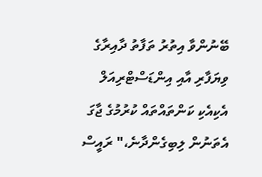ބޭނުންވާ އިތުރު ތަފާތު ދާއިރާގެ ވިޔަފާރި އާއި އިންޑަސްޓްރިއަލް އެކިއެކި ކަންތައްތައް ކުރުމުގެ ޖާގަ އެތަނުން ލިބިގެންދާނެ،" ރައީސް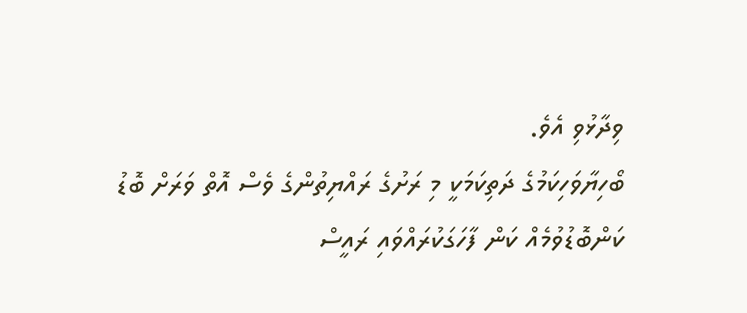ވިދާޅުވި އެވެ.
ބޯހިޔާވަހިކަމުގެ ދަތިކަމަކީ މި ރަށުގެ ރައްޔިތުންގެ ވެސް އޮތް ވަރަށް ބޮޑު ކަންބޮޑުވުމެއް ކަން ފާހަގަކުރައްވައި ރައީސް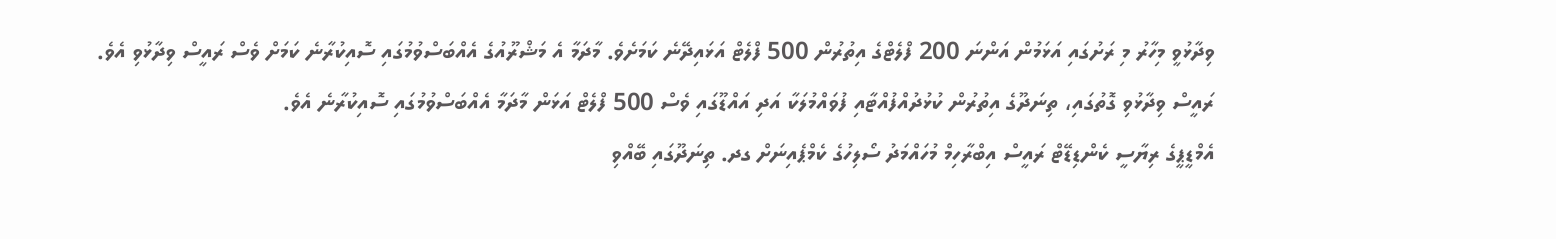ވިދާޅުވީ މިހާރު މި ރަށުގައި އަޅަމުން އަންނަ 200 ފްލެޓްގެ އިތުރުން 500 ފްލެޓް އަޅައިދޭނެ ކަމަށެވެ. މާދަމާ އެ މަޝްރޫއުގެ އެއްބަސްވުމުގައި ސޮއިކުރާނެ ކަމަށް ވެސް ރައީސް ވިދާޅުވި އެވެ.
ރައީސް ވިދާޅުވި ގޮތުގައި، ތިނަދޫގެ އިތުރުން ކުޅުދުއްފުއްޓާއި ފުވައްމުލަކާ އަދި އައްޑޫގައި ވެސް 500 ފްލެޓް އަޅަން މާދަމާ އެއްބަސްވުމުގައި ސޮއިކުރާނެ އެވެ.
އެމްޑީޕީގެ ރިޔާސީ ކެންޑިޑޭޓް ރައީސް އިބްރާހިމް މުހައްމަދު ސޯލިހުގެ ކެމްޕެއިނަށް ގދ. ތިނަދޫގައި ބޭއްވި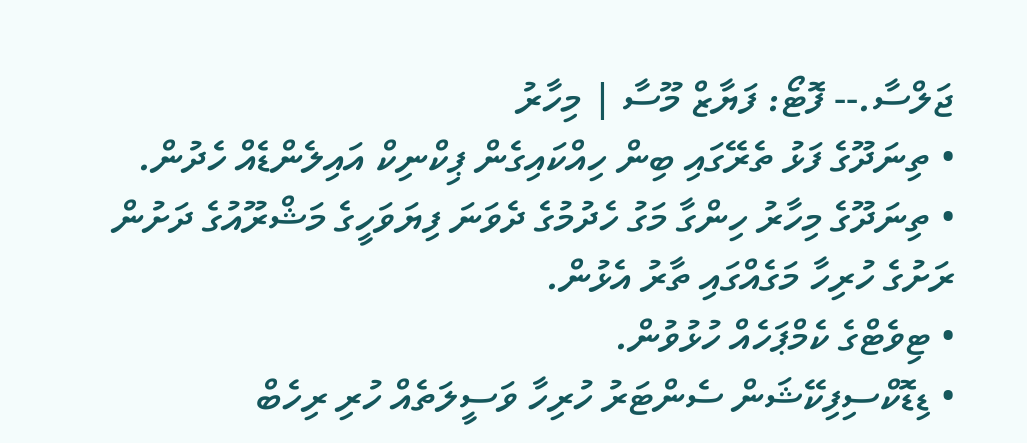ޖަލްސާ.-- ފޮޓޯ: ފަޔާޒް މޫސާ | މިހާރު
• ތިނަދޫގެ ފަޅު ތެރޭގައި ބިން ހިއްކައިގެން ޕިކްނިކް އައިލެންޑެއް ހެދުން.
• ތިނަދޫގެ މިހާރު ހިންގާ މަގު ހެދުމުގެ ދެވަނަ ފިޔަވަހީގެ މަޝްރޫއުގެ ދަށުން ރަށުގެ ހުރިހާ މަގެއްގައި ތާރު އެޅުން.
• ޓިވެޓްގެ ކެމްޕަހެއް ހުޅުވުން.
• ޑިޑޮކްސިފިކޭޝަން ސެންޓަރު ހުރިހާ ވަސީލަތެއް ހުރި ރިހެބް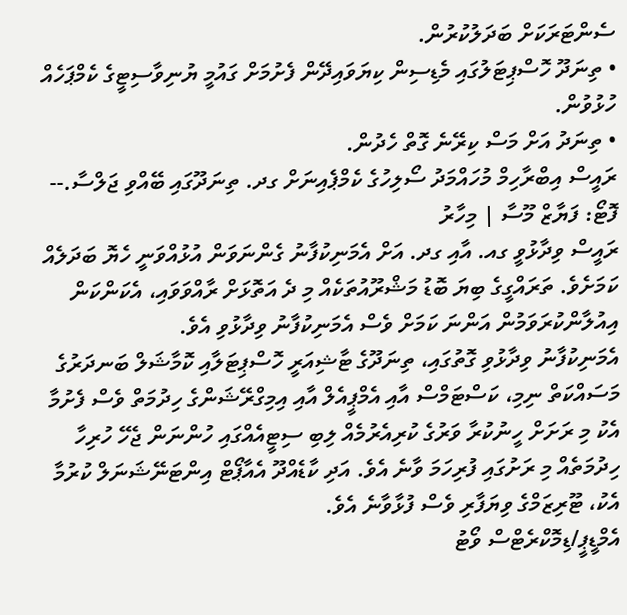ސެންޓަރަކަށް ބަދަލުކުރުން.
• ތިނަދޫ ހޮސްޕިޓަލުގައި މެޑިސިން ކިޔަވައިދޭން ފެށުމަށް ގައުމީ ޔުނިވާސިޓީގެ ކެމްޕަހެއް ހުޅުވުން.
• ތިނަދު އަށް މަސް ކިރޭނެ ގޮތް ހެދުން.
ރައީސް އިބްރާހިމް މުހައްމަދު ސޯލިހުގެ ކެމްޕެއިނަށް ގދ. ތިނަދޫގައި ބޭއްވި ޖަލްސާ.-- ފޮޓޯ: ފަޔާޒް މޫސާ | މިހާރު
ރައީސް ވިދާޅުވީ ގއ. އާއި ގދ. އަށް އެމަނިކުފާނު ގެންނަވަން އުޅުއްވަނީ ހެޔޮ ބަދަލެއް ކަމަށެވެ. ތަރައްގީގެ ބިޔަ ބޮޑު މަޝްރޫއުތަކެއް މި ދެ އަތޮޅަށް ރާއްވަވައި، އެކަންކަން އިއުލާންކުރަވަމުން އަންނަ ކަމަށް ވެސް އެމަނިކުފާނު ވިދާޅުވި އެވެ.
އެމަނިކުފާނު ވިދާޅުވި ގޮތުގައި، ތިނަދޫގެ ޓާޝިއަރީ ހޮސްޕިޓަލާއި ކޮމާޝަލް ބަނދަރުގެ މަސައްކަތް ނިމި، ކަސްޓަމްސް އާއި އެމްޕީއެލް އާއި އިމިގްރޭޝަންގެ ހިދުމަތް ވެސް ފެށުމާ އެކު މި ރަށަށް ހީނުކުރާ ވަރުގެ ކުރިއެރުމެއް ލިބި ސިޓީއެއްގައި ހުންނަން ޖެހޭ ހުރިހާ ހިދުމަތެއް މި ރަށުގައި ފުރިހަމަ ވާނެ އެވެ. އަދި ކާޑެއްދޫ އެއާޕޯޓް އިންޓަނޭޝަނަލް ކުރުމާ އެކު، ޓޫރިޒަމްގެ ވިޔަފާރި ވެސް ފުޅާވާނެ އެވެ.
އެމްޑީޕީ/ޑިމޮކްރެޓްސް ވޯޓު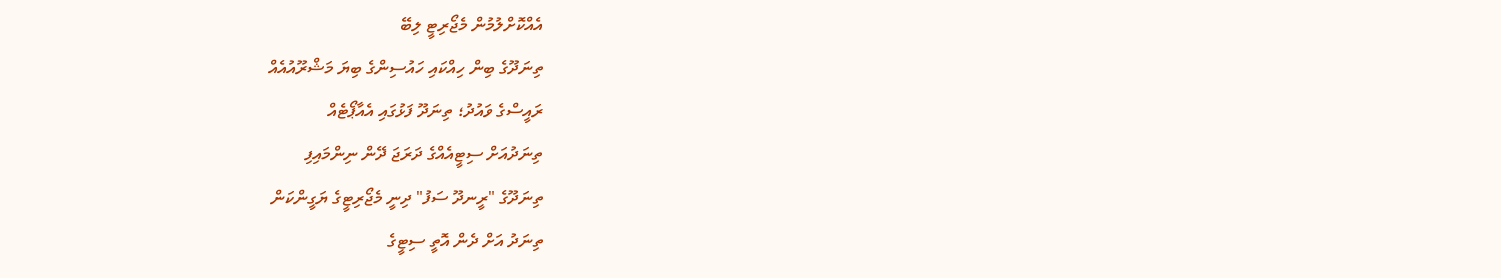އެއްކޮށްލުމުން މެޖޯރިޓީ ލިބޭ
ތިނަދޫގެ ބިން ހިއްކައި ހައުސިންގެ ބިޔަ މަޝްރޫއުއެއް
ރައީސްގެ ވައުދު؛ ތިނަދޫ ފަޅުގައި އެއާޕޯޓެއް
ތިނަދުއަށް ސިޓީއެއްގެ ދަރަޖަ ދޭން ނިންމައިފި
ތިނަދޫގެ "ރީނދޫ ސަފު" ދިނީ މެޖޯރިޓީގެ ޔަގީންކަން
ތިނަދު އަށް ދެން އޮތީ ސިޓީގެ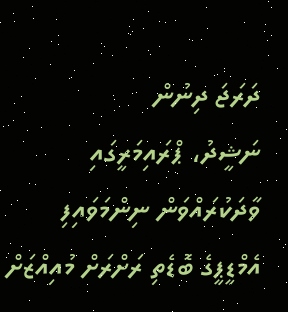ދަރަޖަ ދިނުން
ނަޝީދު، ޕްރައިމަރީގައި ވާދަކުރައްވަން ނިންމަވައިފި
އެމްޑީޕީގެ ބޮޑެތި ރަށްރަށް މުއިއްޒަށް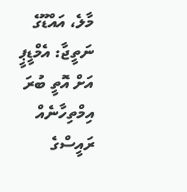މާލެ، އައްޑޫގެ ނަތީޖާ: އެމްޑީޕީ އަށް އޮތީ ބުރަ އިމްތިހާނެއް
ރައީސްގެ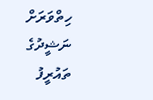ހިތްވަރަށް ނަޝީދުގެ ތައުރީފު